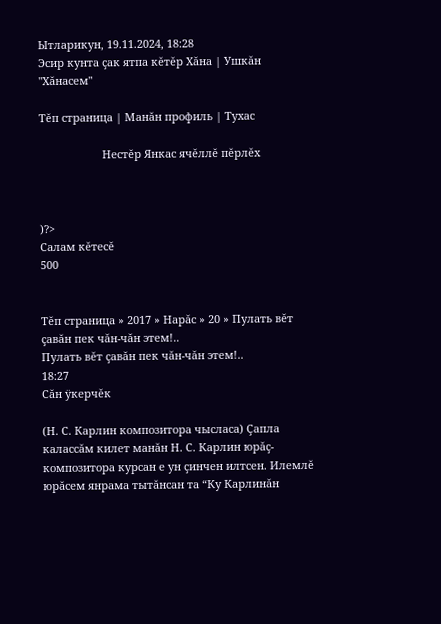Ытларикун, 19.11.2024, 18:28
Эсир кунта çак ятпа кĕтĕр Хăна | Ушкăн "Хăнасем"

Тĕп страница | Манăн профиль | Тухас

                     Нестĕр Янкас ячĕллĕ пĕрлĕх



)?>
Салам кĕтесĕ
500


Тĕп страница » 2017 » Нарăс » 20 » Пулать вĕт çавăн пек чăн-чăн этем!..
Пулать вĕт çавăн пек чăн-чăн этем!..
18:27
Сăн ÿкерчĕк

(Н. С. Карлин композитора чысласа) Çапла калассăм килет манăн Н. С. Карлин юрăç-композитора курсан е ун çинчен илтсен. Илемлĕ юрăсем янрама тытăнсан та “Ку Карлинăн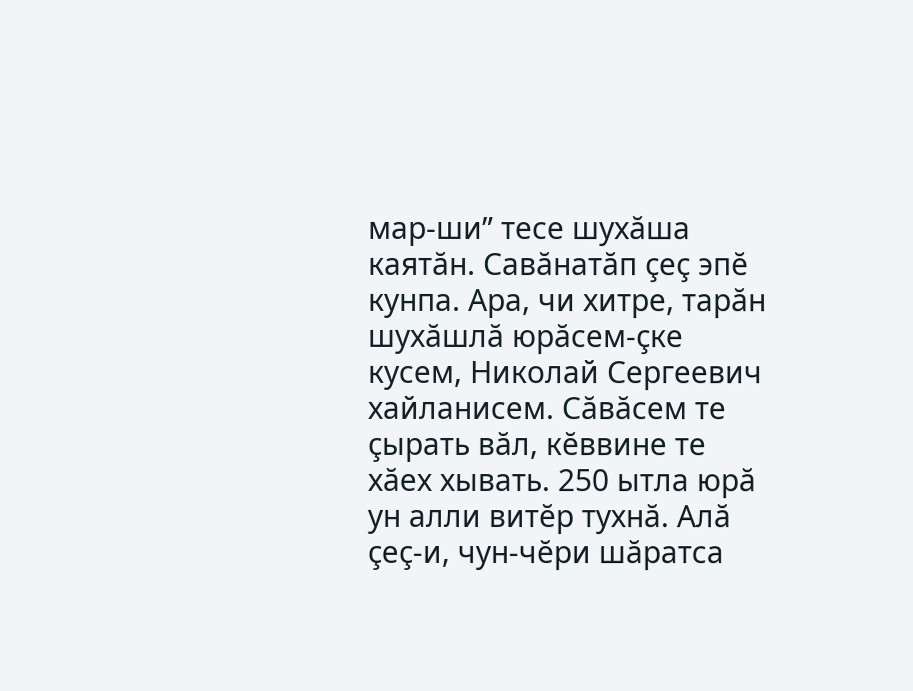мар-ши” тесе шухăша каятăн. Савăнатăп çеç эпĕ кунпа. Ара, чи хитре, тарăн шухăшлă юрăсем-çке кусем, Николай Сергеевич хайланисем. Сăвăсем те çырать вăл, кĕввине те хăех хывать. 250 ытла юрă ун алли витĕр тухнă. Алă çеç-и, чун-чĕри шăратса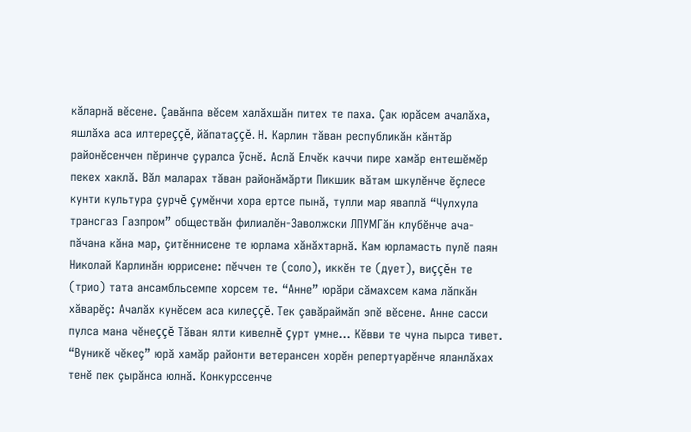кăларнă вĕсене. Çавăнпа вĕсем халăхшăн питех те паха. Çак юрăсем ачалăха, яшлăха аса илтереççĕ, йăпатаççĕ. Н. Карлин тăван республикăн кăнтăр районĕсенчен пĕринче çуралса ỹснĕ. Аслă Елчĕк каччи пире хамăр ентешĕмĕр пекех хаклă. Вăл маларах тăван районăмăрти Пикшик вăтам шкулĕнче ĕçлесе кунти культура çурчĕ çумĕнчи хора ертсе пынă, тулли мар яваплă “Чулхула трансгаз Газпром” обществăн филиалĕн-Заволжски ЛПУМГăн клубĕнче ача-пăчана кăна мар, çитĕннисене те юрлама хăнăхтарнă. Кам юрламасть пулĕ паян Николай Карлинăн юррисене: пĕччен те (соло), иккĕн те (дует), виççĕн те (трио) тата ансамбльсемпе хорсем те. “Анне” юрăри сăмахсем кама лăпкăн хăварĕç: Ачалăх кунĕсем аса килеççĕ. Тек çавăраймăп эпĕ вĕсене. Анне сасси пулса мана чĕнеççĕ Тăван ялти кивелнĕ çурт умне... Кĕвви те чуна пырса тивет. “Вуникĕ чĕкеç” юрă хамăр районти ветерансен хорĕн репертуарĕнче яланлăхах тенĕ пек çырăнса юлнă. Конкурссенче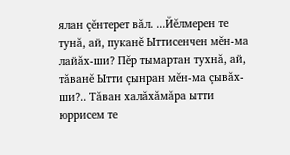ялан çĕнтерет вăл. ...Йĕлмерен те тунă, ай, пуканĕ Ыттисенчен мĕн-ма лайăх-ши? Пĕр тымартан тухнă, ай, тăванĕ Ытти çынран мĕн-ма çывăх-ши?.. Тăван халăхăмăра ытти юррисем те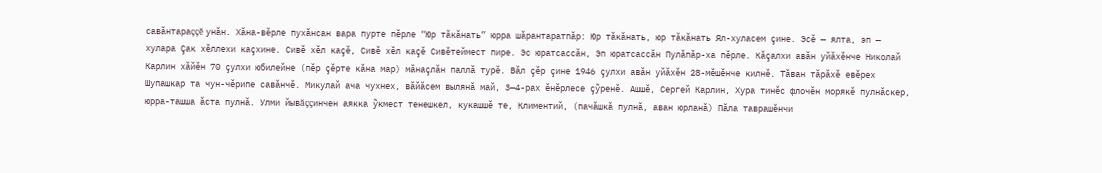савăнтараççĕ унăн. Хăна-вĕрле пухăнсан вара пурте пĕрле “Юр тăкăнать” юрра шăрантаратпăр: Юр тăкăнать, юр тăкăнать Ял-хуласем çине. Эсĕ — ялта, эп — хулара Çак хĕллехи каçхине. Сивĕ хĕл каçĕ, Сивĕ хĕл каçĕ Сивĕтеймест пире. Эс юратсассăн, Эп юратсассăн Пулăпăр-ха пĕрле. Кăçалхи авăн уйăхĕнче Николай Карлин хăйĕн 70 çулхи юбилейне (пĕр çĕрте кăна мар) мăнаçлăн паллă турĕ. Вăл çĕр çине 1946 çулхи авăн уйăхĕн 28-мĕшĕнче килнĕ. Тăван тăрăхĕ евĕрех Шупашкар та чун-чĕрипе савăнчĕ. Микулай ача чухнех, вăйăсем вылянă май, 3—4-рах ĕнĕрлесе çỹренĕ. Ашшĕ, Сергей Карлин, Хура тинĕс флочĕн морякĕ пулнăскер, юрра-ташша ăста пулнă. Улми йывăççинчен аякка ỹкмест тенешкел, кукашшĕ те, Климентий, (пачăшкă пулнă, аван юрланă) Пăла таврашĕнчи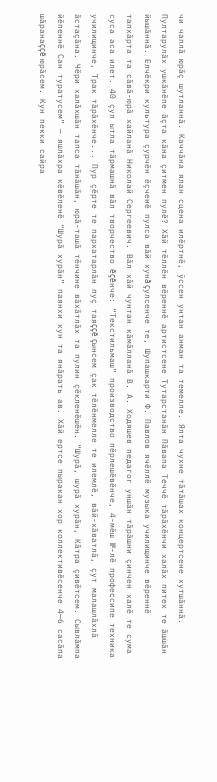чи чаплă юрăç шутланнă. Каччăна ялан сцена илĕртнĕ, ỹссен унтан анман та темелле. Ялта чухне тăтăшах концертсене хутшăннă. Пултарулăх ушкăнĕпе ăçта кăна çитмен пулĕ? Хăй тĕллĕн вĕреннĕ артистсене Тутарстанăн Пăвапа Теччĕ тăрăхĕнчи халăх питех те ăшшăн йышăннă. Елчĕкри культура çурчĕн ĕçченĕ пулса вăй хунă çулсенче те, Шупашкарти Ф. Павлов ячĕллĕ музыка училищинче вĕреннĕ тапхăрта та сăвă-юрă хайланă Николай Сергеевич. Вăл хăй чунтан кăмăлланă В. А. Ходяшев педагог уншăн тăрăшни çинчен халĕ те сума суса аса илет. 40 çул ытла тăрмашнă вăл творчество ĕçĕнче: “Текстильмаш” производство пĕрлешĕвĕнче, 4-мĕш №-лĕ профессипе техника училищинче, Трак тăрăхĕнче... Пур çĕрте те пархатарлăн пуç таяççĕ çынсем çак тĕлĕнмелле те илемлĕ, вăй-хăватлă, çут малашлăхлă ăстаçăна. Чĕри халăхшăн тапса тăнăшăн, юрă-ташă тĕнчине вăхăтлăх та пулин çĕкленĕшĕн. “Шурă, шурă хурăн, Кăтра çивĕтсем. Сывлăмпа йĕпеннĕ Сан туратусем” — яшлăхра кĕвĕленĕ “Шурă хурăн” паянхи кун та янăрать ав. Хăй ертсе пыракан хор коллективĕсенче 4—6 сасăпа шăранаççĕ юрăсем. Кун пекки сайра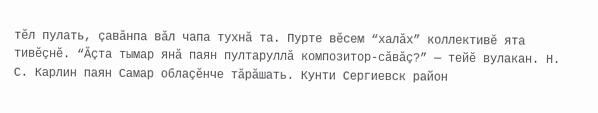тĕл пулать, çавăнпа вăл чапа тухнă та. Пурте вĕсем “халăх” коллективĕ ята тивĕçнĕ. “Ăçта тымар янă паян пултаруллă композитор-сăвăç?” — тейĕ вулакан. Н. С. Карлин паян Самар облаçĕнче тăрăшать. Кунти Сергиевск район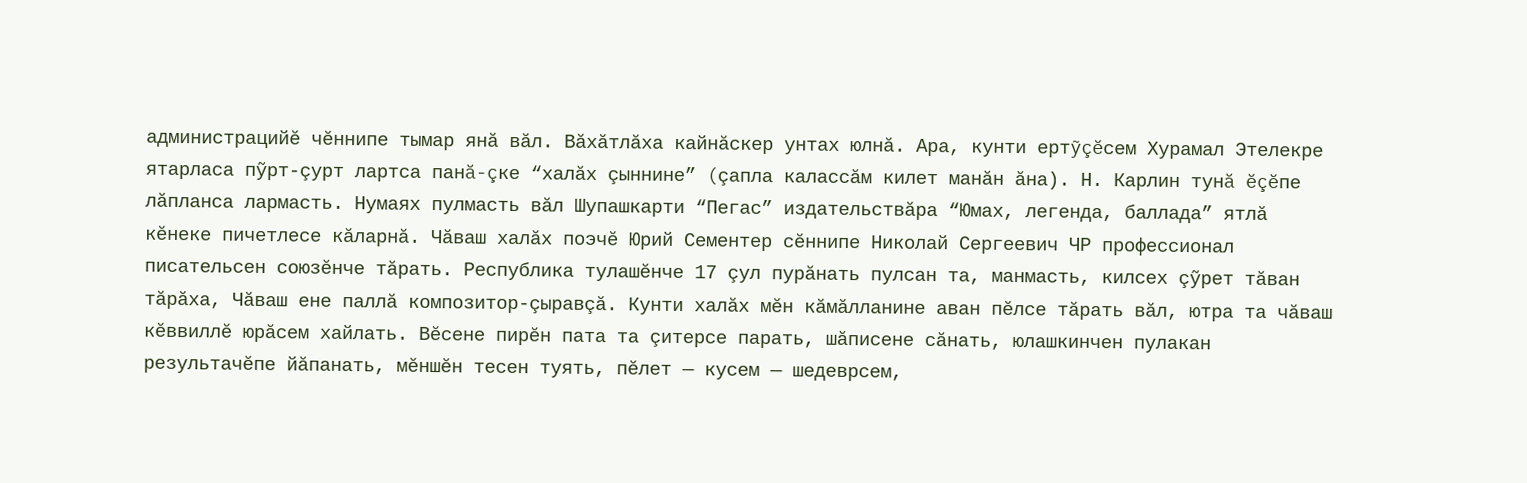администрацийĕ чĕннипе тымар янă вăл. Вăхăтлăха кайнăскер унтах юлнă. Ара, кунти ертỹçĕсем Хурамал Этелекре ятарласа пỹрт-çурт лартса панă-çке “халăх çыннине” (çапла калассăм килет манăн ăна). Н. Карлин тунă ĕçĕпе лăпланса лармасть. Нумаях пулмасть вăл Шупашкарти “Пегас” издательствăра “Юмах, легенда, баллада” ятлă кĕнеке пичетлесе кăларнă. Чăваш халăх поэчĕ Юрий Сементер сĕннипе Николай Сергеевич ЧР профессионал писательсен союзĕнче тăрать. Республика тулашĕнче 17 çул пурăнать пулсан та, манмасть, килсех çỹрет тăван тăрăха, Чăваш ене паллă композитор-çыравçă. Кунти халăх мĕн кăмăлланине аван пĕлсе тăрать вăл, ютра та чăваш кĕввиллĕ юрăсем хайлать. Вĕсене пирĕн пата та çитерсе парать, шăписене сăнать, юлашкинчен пулакан результачĕпе йăпанать, мĕншĕн тесен туять, пĕлет — кусем — шедеврсем,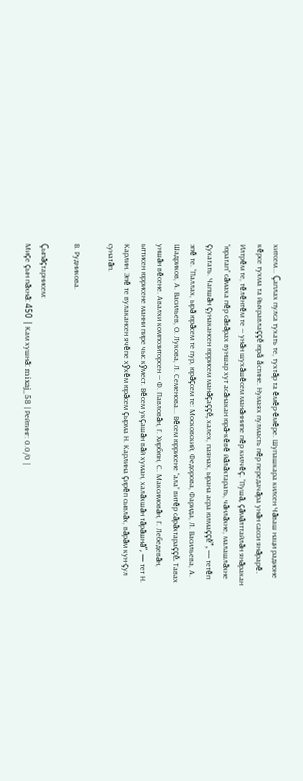хитсем... Çаплах пулса тухать те, тухтăр та ĕмĕр-ĕмĕре. Шупашкара килсен Чăваш наци радионе кĕрсе тухма та йыхравлаççĕ юрă ăстине. Нумаях пулмасть пĕр передачăра унăн сасси янăрарĕ. Илтрĕм те, тĕлĕнтĕм те — унăн шухăшĕсем манăннипе пĕр килчĕç. “Пушă, çăмăлттайлăн янăракан “юратап” сăмаха пĕр сăвăрах вуншар хут асăнакан юрă-кĕвĕ йăлăхтарать, чăнлăхне, малашлăхне çухатать. Чапшăн çунакансен юррисем манăçаççĕ, халех, паянах, ырана асра юлмаççĕ”, — тетĕп эпĕ те. “Паллах, ырă юрăсем те пур, юрăçсем те: Московский, Федорова, Фарида, Л. Васильева, А. Шадриков, А. Васильев, О. Лукова, Л. Семенова... Вĕсем юррисене “ала” витĕр сăрăхтараççĕ. Тавах уншăн вĕсене. Авалхи композиторсен — Ф. Павловăн, Г. Хирбюн, С. Максимовăн, Г. Лебедевăн, ыттисен юррисене манни пире чыс кỹмест. Вĕсем укçашăн вăй хуман, халăхшăн тăрăшнă”, — тет Н. Карлин. Эпĕ те вулакансен ячĕпе хỹхĕм юрăсем çырма Н. Карлина çирĕп сывлăх, вăрăм кун-çул сунатăп.

В. Рудникова.

Çыпăçтарнисем:
Миçе çын пăхнă: 450 | Кам хушнă: mixaj_58 | Рейтинг: 0.0/0 |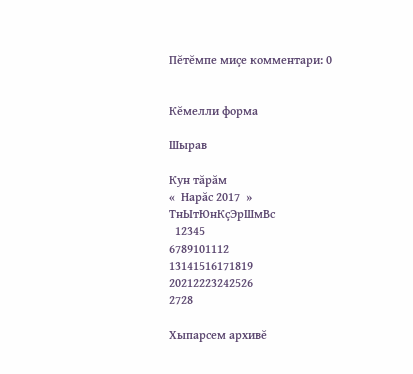Пĕтĕмпе миçе комментари: 0


Кĕмелли форма

Шырав

Кун тăрăм
«  Нарăс 2017  »
ТнЫтЮнКçЭрШмВс
  12345
6789101112
13141516171819
20212223242526
2728

Хыпарсем архивĕ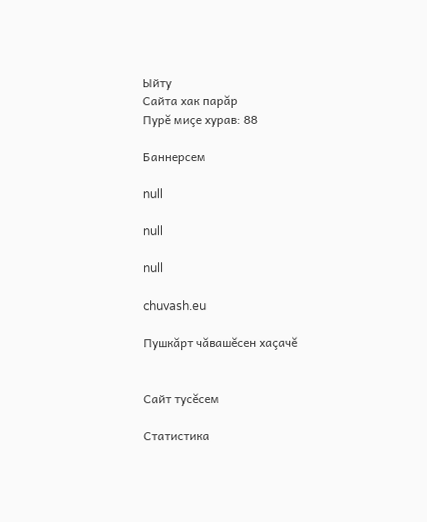Ыйту
Cайта хак парăр
Пурĕ миçе хурав: 88

Баннерсем

null

null

null

chuvash.eu

Пушкăрт чăвашĕсен хаçачĕ


Сайт тусĕсем

Статистика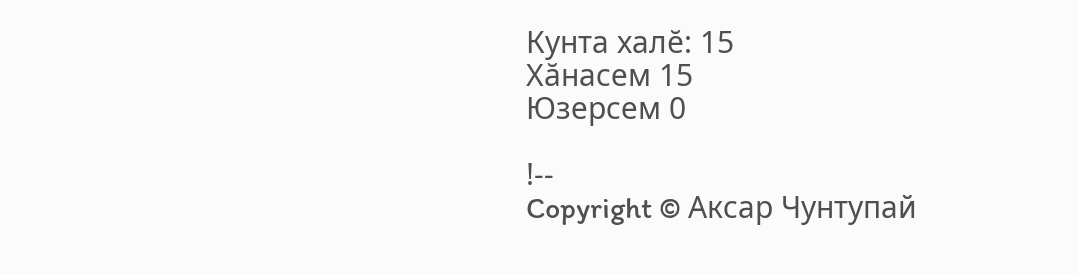Кунта халĕ: 15
Хăнасем 15
Юзерсем 0

!--
Copyright © Аксар Чунтупай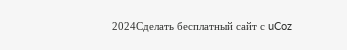2024Сделать бесплатный сайт с uCoz